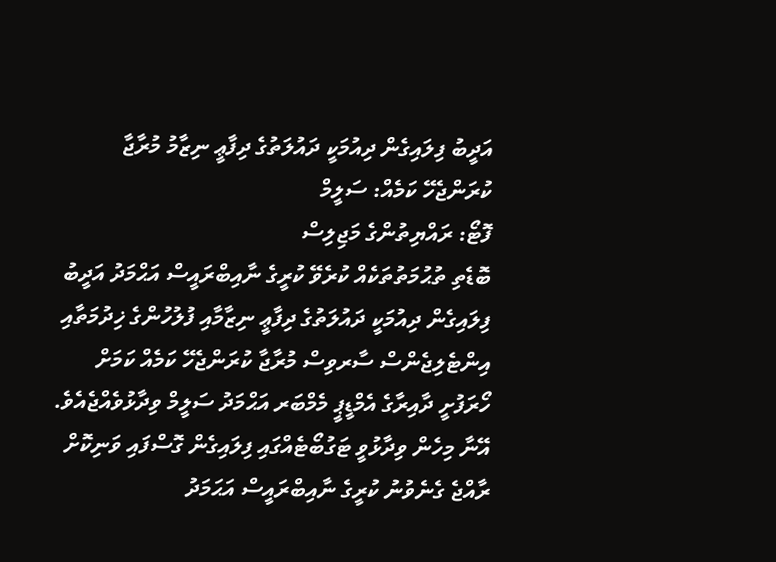އަދީބު ފިލައިގެން ދިއުމަކީ ދައުލަތުގެ ދިފާޢީ ނިޒާމު މުރާޖާ ކުރަންޖެހޭ ކަމެއް: ސަލީމް
ފޮޓޯ: ރައްޔިތުންގެ މަޖިލިސް
ބޮޑެތި ތުޙުމަތުތަކެއް ކުރެވޭ ކުރީގެ ނާއިބްރައީސް އަޙްމަދު އަދީބު ފިލައިގެން ދިއުމަކީ ދައުލަތުގެ ދިފާޢީ ނިޒާމާއި ފުލުހުންގެ ޚިދުމަތާއި އިންޓެލިޖެންސް ސާރވިސް މުރާޖާ ކުރަންޖެހޭ ކަމެއް ކަމަށް ހޯރަފުށީ ދާއިރާގެ އެމްޑީޕީ މެމްބަރ އަޙްމަދު ސަލީމް ވިދާޅުވެއްޖެއެވެ. އޭނާ މިހެން ވިދާޅުވީ ޓަގުބޯޓެއްގައި ފިލައިގެން ގޮސްފައި ވަނިކޮށް ރާއްޖެ ގެނެވުނު ކުރީގެ ނާއިބްރައީސް އަޙަމަދު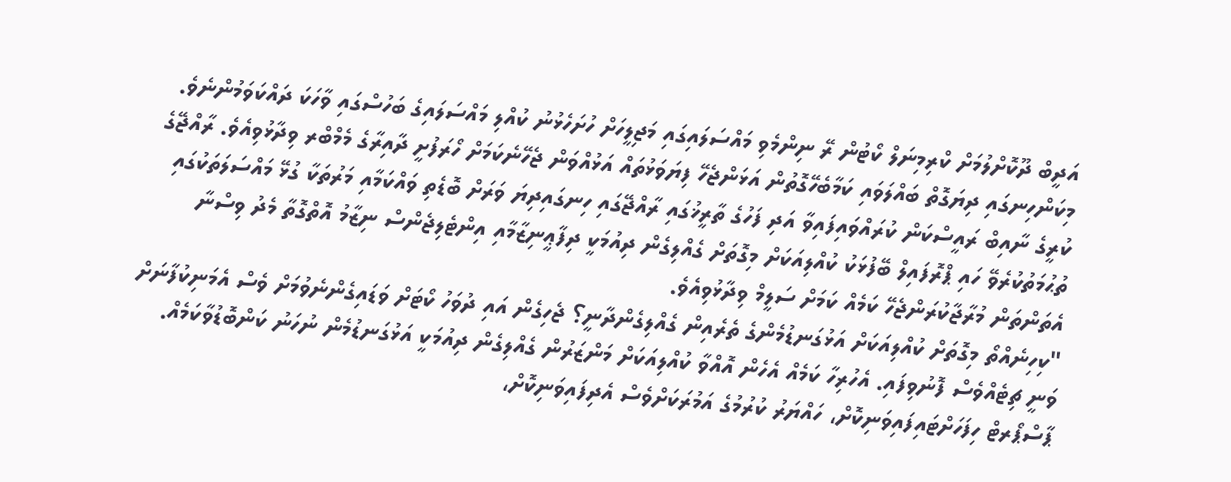އަދީބް ދޫކޮށްލުމަށް ކްރިމިނަލް ކޯޓުން ރޭ ނިންމެވި މައްސަލައިގައި މަޖިލީހަށް ހުށަހެޅުނު ކުއްލި މައްސަލައިގެ ބަހުސްގައި ވާހަކަ ދައްކަވަމުންނެވެ.
މިކަންހިނގައި ދިޔަގޮތް ބައްލަވައި ކަމާބެހޭގޮތުން އަޅަންޖެހޭ ފިޔަވަޅުތައް އަޅުއްވަން ޖެހޭނެކަމަށް ހޯރަފުށީ ދާއިރާގެ މެމްބްރ ވިދާޅުވިއެވެ. ރާއްޖޭގެ ކުރީގެ ނާއިބް ރައީސްކަން ކުރައްވައިފައިވާ އަދި ފަހުގެ ތާރީޚުގައި ރާއްޖޭގައި ހިނގައިދިޔަ ވަރަށް ބޮޑެތި ވައްކަމާއި މަރުތަކާ ގުޅޭ މައްސަލަތަކުގައި ތުޙުމަތުކުރެވޭ ހައި ޕްރޮފައިލް ބޭފުޅަކު ކުއްލިއަކަށް މިގޮތަށް ގެއްލިގެން ދިއުމަކީ ދިފާޢީނިޒާމާއި އިންޓެލިޖެންސް ނިޒާމު އޮތްގޮތާ މެދު ވިސްނާ އެތަންތަން މުރާޖާކުރަންޖެހޭ ކަމެއް ކަމަށް ސަލީމް ވިދާޅުވިއެވެ.
"ކިހިނެއްތޯ މިގޮތަށް ކުއްލިއަކަށް އަޅުގަނޑުމެންގެ ތެރެއިން ގެއްލިގެންދާނީ؟ ޖެހިގެން އައި ދުވަހު ކޯޓަށް ވަޑައިގެންނެވުމަށް ވެސް އެމަނިކުފާނަށް ވަނީ ޗިޓެއްވެސް ފޮނުވިފައި. އެހުރިހާ ކަމެއް އެހެން އޮއްވާ ކުއްލިއަކަށް މަންޒަރުން ގެއްލިގެން ދިއުމަކީ އަޅުގަނޑުމެން ނުހަނު ކަންބޮޑުވާކަމެއް. ޕާސްޕޯރޓް ހިފަހަށްޓައިފައިވަނިކޮށް، ހައްޔަރު ކުރުމުގެ އަމުރަކަށްވެސް އެދިފައިވަނިކޮށް،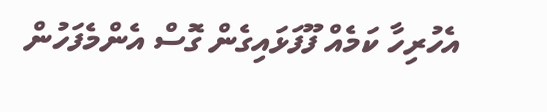އެހުރިހާ ކަމެއް ފޫފަޅައިގެން ގޮސް އެންމެފަހުން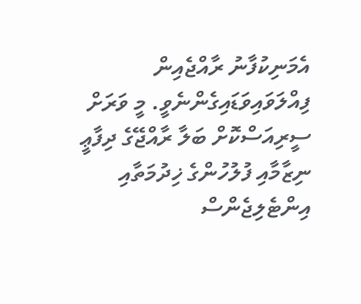އެމަނިކުފާނު ރާއްޖެއިން ފިއްލަވައިވަޑައިގެންނެވީ. މީ ވަރަށް ސީރިއަސްކޮށް ބަލާ ރާއްޖޭގެ ދިފާޢީ ނިޒާމާއި ފުލުހުންގެ ޚިދުމަތާއި އިންޓެލިޖެންސް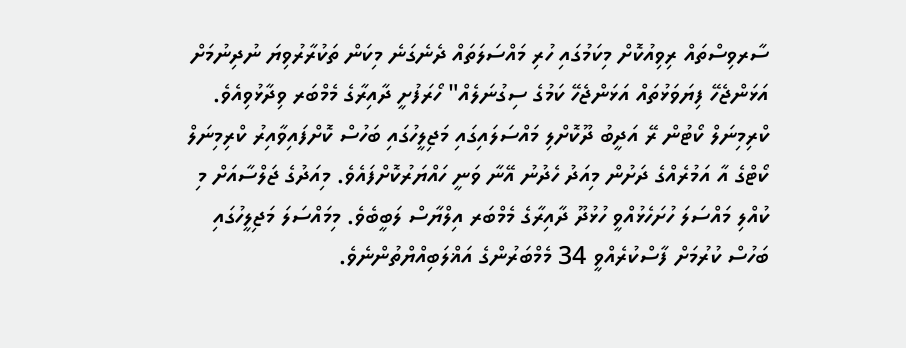ސާރވިސްތައް ރިވިއުކޮށް މިކަމުގައި ހުރި މައްސަލަތައް ދެނެގަނެ މިކަން ތަކުރާރުވިޔަ ނުދިނުމަށް އަޅަންޖެހޭ ފިޔަވަޅުތައް އަޅަންޖެހޭ ކަމުގެ ސިގުނަލެއް" ހޯރަފުށީ ދާއިރާގެ މެމްބަރ ވިދާޅުވިއެވެ.
ކްރިމިނަލް ކޯޓުން ރޭ އަދީބު ދޫކޮށްލި މައްސަލައިގައި މަޖިލީހުގައި ބަހުސް ކޮށްފައިވާއިރު ކްރިމިނަލް ކޯޓްގެ އާ އަމުރެއްގެ ދަށުން މިއަދު ހެދުނު އޭނާ ވަނީ ހައްޔަރުކޮށްފައެވެ. މިއަދުގެ ޖަލްސާއަށް މި ކުއްލި މައްސަލަ ހުށަހެޅުއްވީ ހުޅުދޫ ދާއިރާގެ މެމްބަރ އިލްޔާސް ލަބީބެވެ. މިމައްސަލަ މަޖިލީހުގައި ބަހުސް ކުރުމަށް ފާސްކުރެއްވީ 34 މެމްބަރުންގެ އަޣްލަބިއްޔްތުންނެވެ.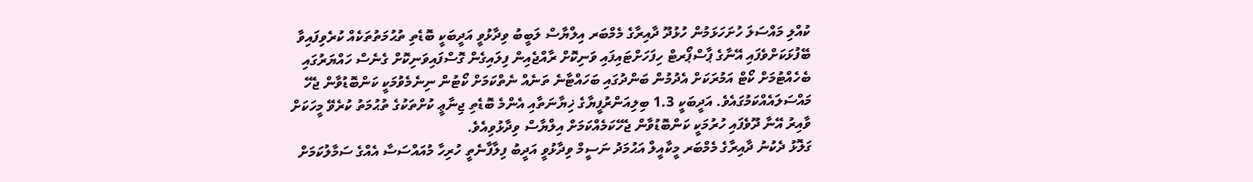ކުއްލި މައްސަލަ ހުށަހަޅަމުން ހުޅުދޫ ދާއިރާގެ މެމްބަރ އިލްޔާސް ލަބީބު ވިދާޅުވީ އަދީބަކީ ބޮޑެތި ތުޙުމަތުތަކެއް ކުރެވިފައިވާ ބޭފުޅަކަށްވެފައި އޭނާގެ ޕާސްޕޯރޓް ހިފަހަށްޓައިފައި ވަނިކޮށް ރާއްޖެއިން ފިލައިގެން ގޮސްފައިވަނިކޮށް ގެނެސް ހައްޔަރުގައި ބެހެއްޓުމަށް ކޯޓް އަމުރަކަށް އެދުމުން ބަންދުގައި ބަހައްޓާނެ ތަނެއް ނެތްކަމަށް ކޯޓުން ނިނެމެވުމަކީ ކަންބޮޑުވާން ޖެހޭ މައްސަލައެއްކަމުގައެވެ. އަދީބަކީ 1.3 ބިލިއަންރުފީޔާގެ ޚިޔާނަތާއި އެންމެ ބޮޑެތި ޖިނާޢީ ކުށްތަކުގެ ތުޙުމަތު ކުރެވޭ މީހަކަށް ވާއިރު އޭނާ ދޫވެފައި ހުރުމަކީ ކަންބޮޑުވާން ޖެހޭކަމެއްކަމަށް އިލްޔާސް ވިދާޅުވިއެވެ.
ގަލޮޅު ދެކުނު ދާއިރާގެ މެމްބަރ މީކާއީލް އަޙުމަދު ނަސީމް ވިދާޅުވީ އަދީބު ފިލާފާނެތީ ހުރިހާ މުއައްސަސާ އެއްގެ ސަމާލުކަމަށް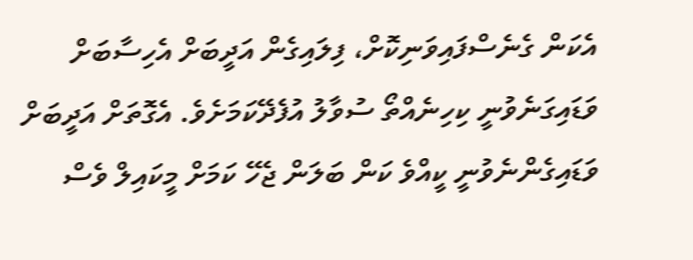އެކަން ގެނެސްފައިވަނިކޮށް، ފިލައިގެން އަދީބަށް އެހިސާބަށް ވަޑައިގަނެވުނީ ކިހިނެއްތޯ ސުވާލު އުފެދޭކަމަށެވެ. އެގޮތަށް އަދީބަށް ވަޑައިގެންނެވުނީ ކީއްވެ ކަން ބަލަން ޖެހޭ ކަމަށް މީކައިލް ވެސް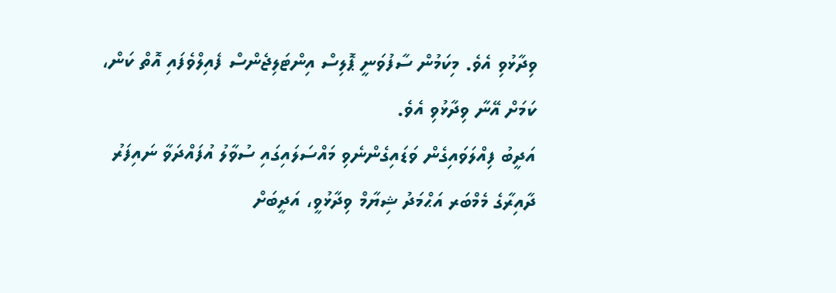ވިދާޅުވި އެވެ. މިކަމުން ސާފުވަނީ ޕޮލިސް އިންޓަލިޖެންސް ފެއިލްވެފައި އޮތް ކަން، ކަމަށް އޭނާ ވިދާޅުވި އެވެ.
އަދީބު ފިއްލަވައިގެން ވަޑައިގެންނެވި މައްސަލައިގައި ސުވާލު އުފައްދަވާ ނައިފަރު ދާއިރާގެ މެމްބަރ އަޙްމަދު ޝިޔާމް ވިދާޅުވީ، އަދީބަށް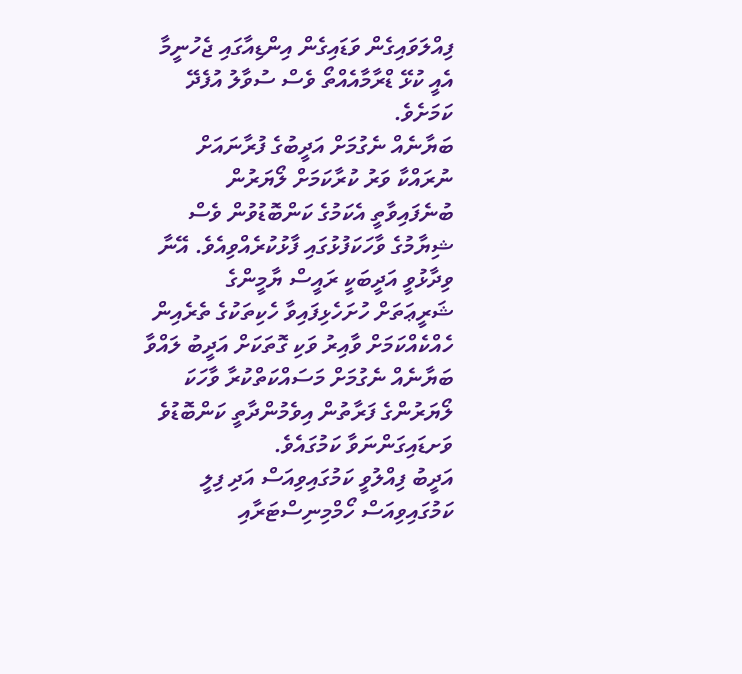ފިއްލަވައިގެން ވަޑައިގެން އިންޑިއާގައި ޖެހުނީމާ އެއީ ކުޅޭ ޑްރާމާއެއްތޯ ވެސް ސުވާލު އުފެދޭ ކަމަށެވެ.
ބަޔާނެއް ނެގުމަށް އަދީބުގެ ފުރާނައަށް ނުރައްކާ ވަރު ކުރާކަމަށް ލޯޔަރުން ބުނެފައިވާތީ އެކަމުގެ ކަންބޮޑުވުން ވެސް ޝިޔާމުގެ ވާހަކަފުޅުގައި ފާޅުކުރެއްވިއެވެ. އޭނާ ވިދާޅުވީ އަދީބަކީ ރައީސް ޔާމީންގެ ޝަރީޢަތަށް ހުށަހެޅިފައިވާ ހެކިތަކުގެ ތެރެއިން ހެއްކެއްކަމަށް ވާއިރު ވަކި ގޮތަކަށް އަދީބު ލައްވާ ބަޔާނެއް ނެގުމަށް މަސައްކަތްކުރާ ވާހަކަ ލޯޔަރުންގެ ފަރާތުން އިވެމުންދާތީ ކަންބޮޑުވެ ވަށޑައިގަންނަވާ ކަމުގައެވެ.
އަދީބު ފިއްލުވީ ކަމުގައިވިއަސް އަދި ފިލީ ކަމުގައިވިއަސް ހޯމްމިނިސްޓަރާއި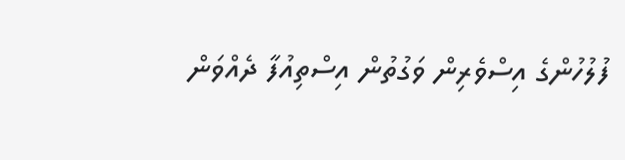ފުލުހުންގެ އިސްވެރިން ވަގުތުން އިސްތިއުފާ ދެއްވަން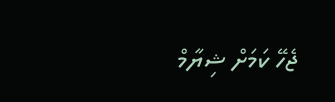ޖެހޭ ކަމަށް ޝިޔާމް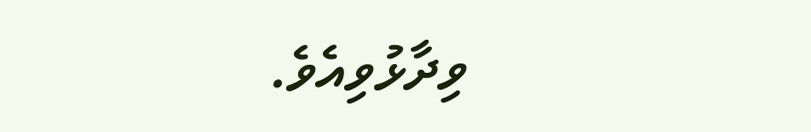ވިދާޅުވިއެވެ.